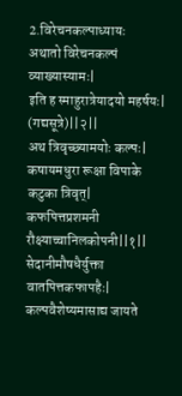2.विरेचनकल्पाध्यायः
अथातो विरेचनकल्पं व्याख्यास्यामः|
इति ह स्माहुरात्रेयादयो महर्षयः| (गद्यसूत्रे)||२||
अथ त्रिवृच्छ्यामयोः कल्पः|
कषायमधुरा रूक्षा विपाके कटुका त्रिवृत्|
कफपित्तप्रशमनी रौक्ष्याच्चानिलकोपनी||१||
सेदानीमौषधैर्युक्ता वातपित्तकफापहैः|
कल्पवैशेष्यमासाद्य जायते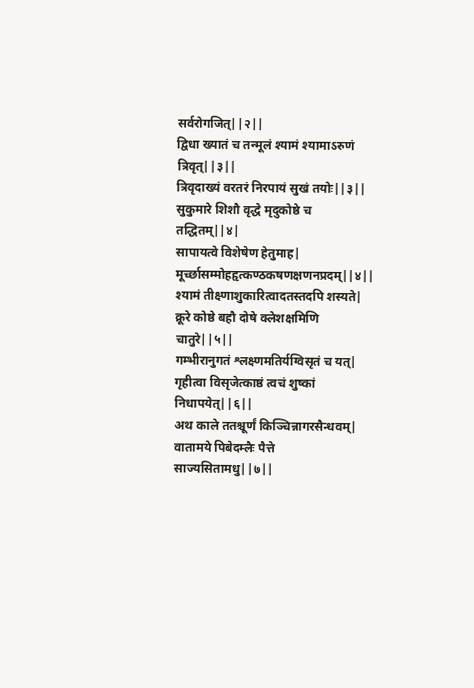सर्वरोगजित्||२||
द्विधा ख्यातं च तन्मूलं श्यामं श्यामाऽरुणं त्रिवृत्||३||
त्रिवृदाख्यं वरतरं निरपायं सुखं तयोः||३||
सुकुमारे शिशौ वृद्धे मृदुकोष्ठे च तद्धितम्||४|
सापायत्वे विशेषेण हेतुमाह|
मूर्च्छासम्मोहहृत्कण्ठकषणक्षणनप्रदम्||४||
श्यामं तीक्ष्णाशुकारित्वादतस्तदपि शस्यते|
क्रूरे कोष्ठे बहौ दोषे क्लेशक्षमिणि चातुरे||५||
गम्भीरानुगतं श्लक्ष्णमतिर्यग्विसृतं च यत्|
गृहीत्वा विसृजेत्काष्ठं त्वचं शुष्कां निधापयेत्||६||
अथ काले ततश्चूर्णं किञ्चिन्नागरसैन्धवम्|
वातामये पिबेदम्लैः पैत्ते साज्यसितामधु||७||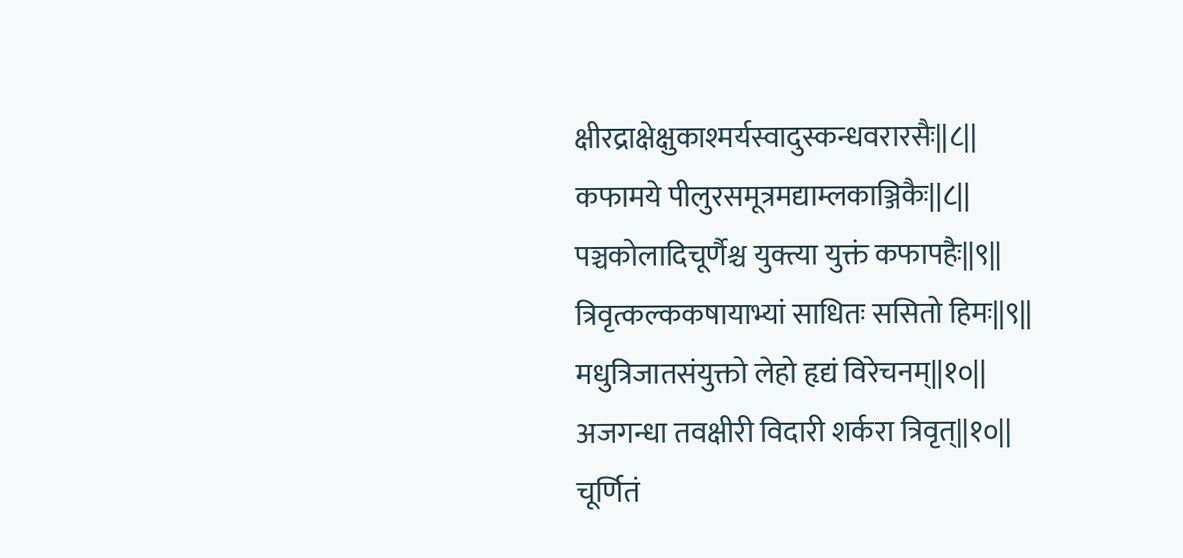क्षीरद्राक्षेक्षुकाश्मर्यस्वादुस्कन्धवरारसैः||८||
कफामये पीलुरसमूत्रमद्याम्लकाञ्जिकैः||८||
पञ्चकोलादिचूर्णैश्च युक्त्या युक्तं कफापहैः||९||
त्रिवृत्कल्ककषायाभ्यां साधितः ससितो हिमः||९||
मधुत्रिजातसंयुक्तो लेहो हृद्यं विरेचनम्||१०||
अजगन्धा तवक्षीरी विदारी शर्करा त्रिवृत्||१०||
चूर्णितं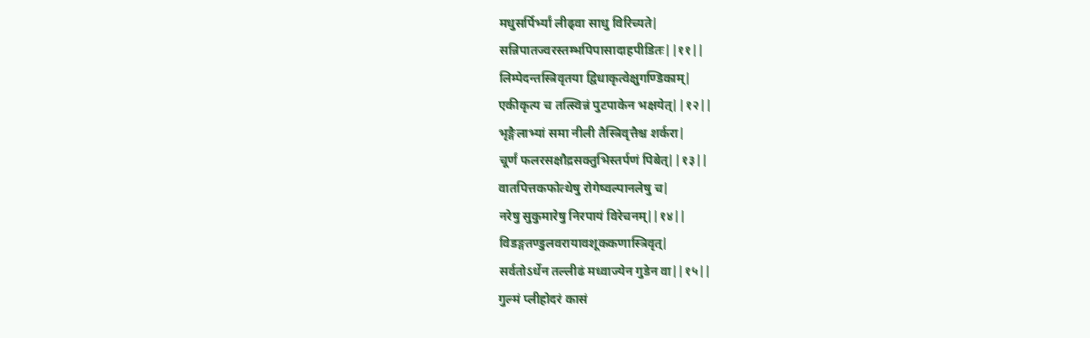मधुसर्पिर्भ्यां लीढ्वा साधु विरिच्यते|
सन्निपातज्वरस्तम्भपिपासादाहपीडितः||११||
लिम्पेदन्तस्त्रिवृतया द्विधाकृत्वेक्षुगण्डिकाम्|
एकीकृत्य च तत्स्विन्नं पुटपाकेन भक्षयेत्||१२||
भृङ्गैलाभ्यां समा नीली तैस्त्रिवृत्तैश्च शर्करा|
चूर्णं फलरसक्षौद्रसक्तुभिस्तर्पणं पिबेत्||१३||
वातपित्तकफोत्थेषु रोगेष्वल्पानलेषु च|
नरेषु सुकुमारेषु निरपायं विरेचनम्||१४||
विडङ्गतण्डुलवरायावशूककणास्त्रिवृत्|
सर्वतोऽर्धेन तल्लीढं मध्वाज्येन गुडेन वा||१५||
गुल्मं प्लीहोदरं कासं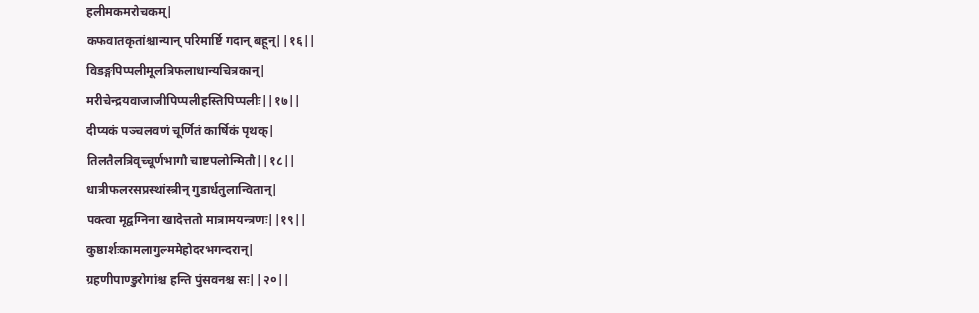हलीमकमरोचकम्|
कफवातकृतांश्चान्यान् परिमार्ष्टि गदान् बहून्||१६||
विडङ्गपिप्पलीमूलत्रिफलाधान्यचित्रकान्|
मरीचेन्द्रयवाजाजीपिप्पलीहस्तिपिप्पलीः||१७||
दीप्यकं पञ्चलवणं चूर्णितं कार्षिकं पृथक्|
तिलतैलत्रिवृच्चूर्णभागौ चाष्टपलोन्मितौ||१८||
धात्रीफलरसप्रस्थांस्त्रीन् गुडार्धतुलान्वितान्|
पक्त्वा मृद्वग्निना खादेत्ततो मात्रामयन्त्रणः||१९||
कुष्ठार्शःकामलागुल्ममेहोदरभगन्दरान्|
ग्रहणीपाण्डुरोगांश्च हन्ति पुंसवनश्च सः||२०||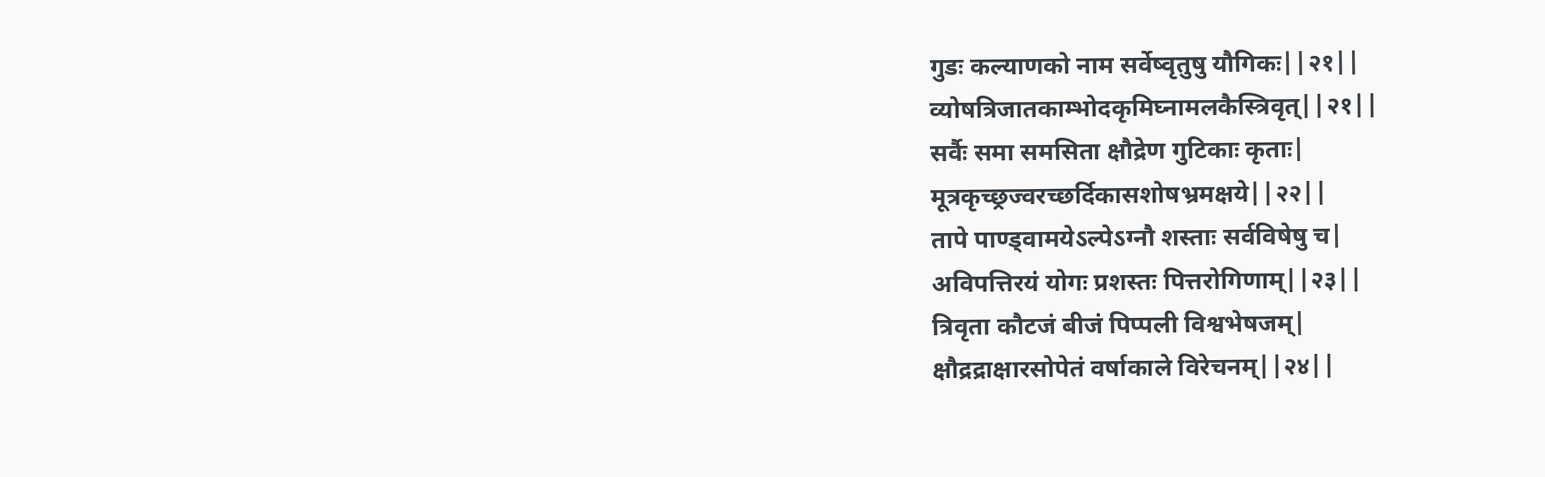गुडः कल्याणको नाम सर्वेष्वृतुषु यौगिकः||२१||
व्योषत्रिजातकाम्भोदकृमिघ्नामलकैस्त्रिवृत्||२१||
सर्वैः समा समसिता क्षौद्रेण गुटिकाः कृताः|
मूत्रकृच्छ्रज्वरच्छर्दिकासशोषभ्रमक्षये||२२||
तापे पाण्ड्वामयेऽल्पेऽग्नौ शस्ताः सर्वविषेषु च|
अविपत्तिरयं योगः प्रशस्तः पित्तरोगिणाम्||२३||
त्रिवृता कौटजं बीजं पिप्पली विश्वभेषजम्|
क्षौद्रद्राक्षारसोपेतं वर्षाकाले विरेचनम्||२४||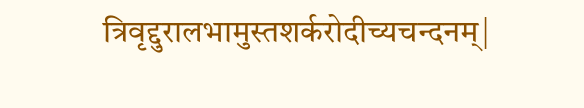त्रिवृद्दुरालभामुस्तशर्करोदीच्यचन्दनम्|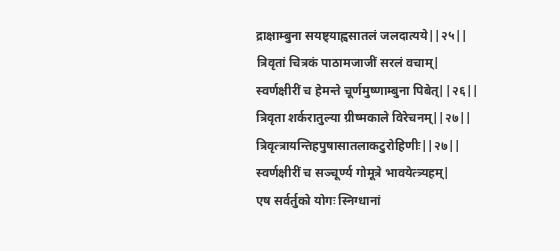द्राक्षाम्बुना सयष्ट्याह्वसातलं जलदात्यये||२५||
त्रिवृतां चित्रकं पाठामजाजीं सरलं वचाम्|
स्वर्णक्षीरीं च हेमन्ते चूर्णमुष्णाम्बुना पिबेत्||२६||
त्रिवृता शर्करातुल्या ग्रीष्मकाले विरेचनम्||२७||
त्रिवृत्त्रायन्तिहपुषासातलाकटुरोहिणीः||२७||
स्वर्णक्षीरीं च सञ्चूर्ण्य गोमूत्रे भावयेत्त्र्यहम्|
एष सर्वर्तुको योगः स्निग्धानां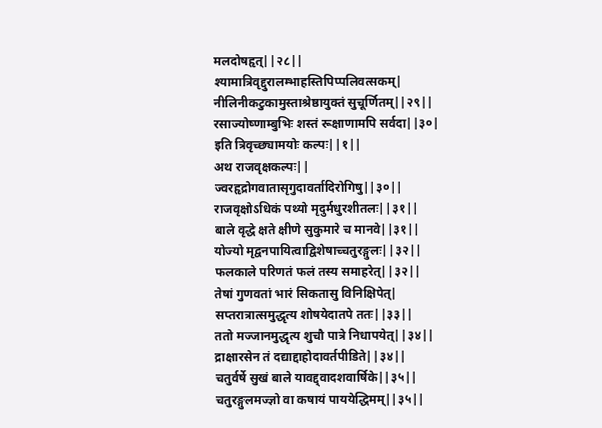मलदोषहृत्||२८||
श्यामात्रिवृद्दुरालम्भाहस्तिपिप्पलिवत्सकम्|
नीलिनीकटुकामुस्ताश्रेष्ठायुक्तं सुचूर्णितम्||२९||
रसाज्योष्णाम्बुभिः शस्तं रूक्षाणामपि सर्वदा||३०|
इति त्रिवृच्छ्यामयोः कल्पः||१||
अथ राजवृक्षकल्पः||
ज्वरहृद्रोगवातासृगुदावर्तादिरोगिषु||३०||
राजवृक्षोऽधिकं पथ्यो मृदुर्मधुरशीतलः||३१||
बाले वृद्धे क्षते क्षीणे सुकुमारे च मानवे||३१||
योज्यो मृद्वनपायित्वाद्विशेषाच्चतुरङ्गुलः||३२||
फलकाले परिणतं फलं तस्य समाहरेत्||३२||
तेषां गुणवतां भारं सिकतासु विनिक्षिपेत्|
सप्तरात्रात्समुद्धृत्य शोषयेदातपे ततः||३३||
ततो मज्जानमुद्धृत्य शुचौ पात्रे निधापयेत्||३४||
द्राक्षारसेन तं दद्याद्दाहोदावर्तपीडिते||३४||
चतुर्वर्षे सुखं बाले यावद्द्वादशवार्षिके||३५||
चतुरङ्गुलमज्ज्ञो वा कषायं पाययेद्धिमम्||३५||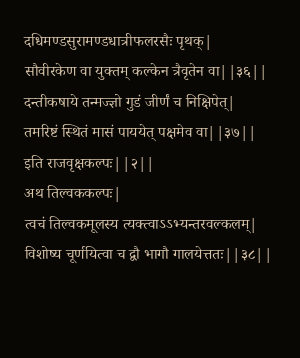दधिमण्डसुरामण्डधात्रीफलरसैः पृथक्|
सौवीरकेण वा युक्तम् कल्केन त्रैवृतेन वा||३६||
दन्तीकषाये तन्मज्ज्ञो गुडं जीर्णं च निक्षिपेत्|
तमरिष्टं स्थितं मासं पाययेत् पक्षमेव वा||३७||
इति राजवृक्षकल्पः||२||
अथ तिल्वककल्पः|
त्वचं तिल्वकमूलस्य त्यक्त्वाऽऽभ्यन्तरवल्कलम्|
विशोष्य चूर्णयित्वा च द्वौ भागौ गालयेत्ततः||३८||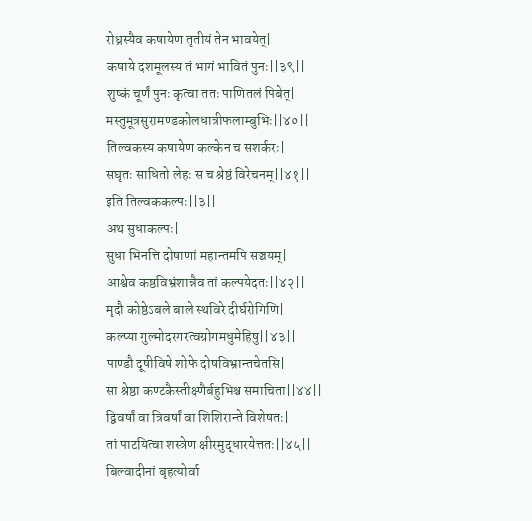रोध्रस्यैव कषायेण तृतीयं तेन भावयेत्|
कषाये दशमूलस्य तं भागं भावितं पुनः||३९||
शुष्कं चूर्णं पुनः कृत्वा ततः पाणितलं पिबेत्|
मस्तुमूत्रसुरामण्डकोलधात्रीफलाम्बुभिः||४०||
तिल्वकस्य कषायेण कल्केन च सशर्करः|
सघृतः साधितो लेहः स च श्रेष्ठं विरेचनम्||४१||
इति तिल्वककल्पः||३||
अथ सुधाकल्पः|
सुधा भिनत्ति दोषाणां महान्तमपि सञ्चयम्|
आश्वेव कष्ठविभ्रंशान्नैव तां कल्पयेदतः||४२||
मृदौ कोष्ठेऽबले बाले स्थविरे दीर्घरोगिणि|
कल्प्या गुल्मोदरगरत्वग्रोगमधुमेहिषु||४३||
पाण्डौ दूषीविषे शोफे दोषविभ्रान्तचेतसि|
सा श्रेष्ठा कण्टकैस्तीक्ष्णैर्बहुभिश्च समाचिता||४४||
द्विवर्षां वा त्रिवर्षां वा शिशिरान्ते विशेषतः|
तां पाटयित्वा शस्त्रेण क्षीरमुद्धारयेत्ततः||४५||
बिल्वादीनां बृहत्योर्वा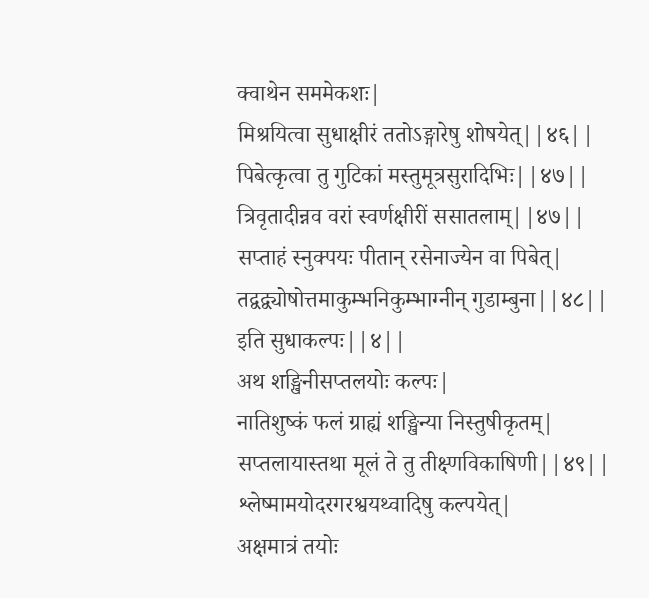क्वाथेन सममेकशः|
मिश्रयित्वा सुधाक्षीरं ततोऽङ्गारेषु शोषयेत्||४६||
पिबेत्कृत्वा तु गुटिकां मस्तुमूत्रसुरादिभिः||४७||
त्रिवृतादीन्नव वरां स्वर्णक्षीरीं ससातलाम्||४७||
सप्ताहं स्नुक्पयः पीतान् रसेनाज्येन वा पिबेत्|
तद्वद्व्योषोत्तमाकुम्भनिकुम्भाग्नीन् गुडाम्बुना||४८||
इति सुधाकल्पः||४||
अथ शङ्खिनीसप्तलयोः कल्पः|
नातिशुष्कं फलं ग्राह्यं शङ्खिन्या निस्तुषीकृतम्|
सप्तलायास्तथा मूलं ते तु तीक्ष्णविकाषिणी||४९||
श्लेष्मामयोदरगरश्वयथ्वादिषु कल्पयेत्|
अक्षमात्रं तयोः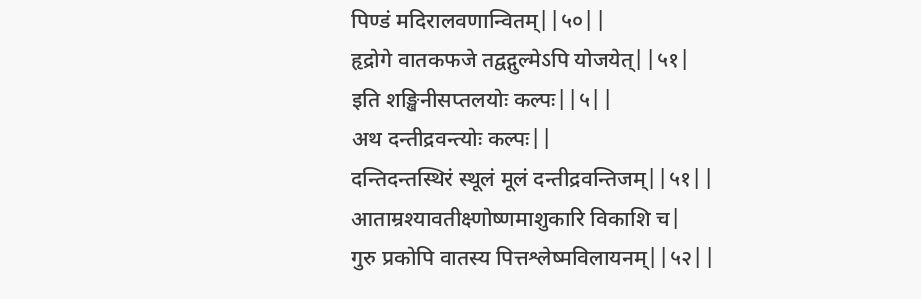पिण्डं मदिरालवणान्वितम्||५०||
हृद्रोगे वातकफजे तद्वद्गुल्मेऽपि योजयेत्||५१|
इति शङ्खिनीसप्तलयोः कल्पः||५||
अथ दन्तीद्रवन्त्योः कल्पः||
दन्तिदन्तस्थिरं स्थूलं मूलं दन्तीद्रवन्तिजम्||५१||
आताम्रश्यावतीक्ष्णोष्णमाशुकारि विकाशि च|
गुरु प्रकोपि वातस्य पित्तश्लेष्मविलायनम्||५२||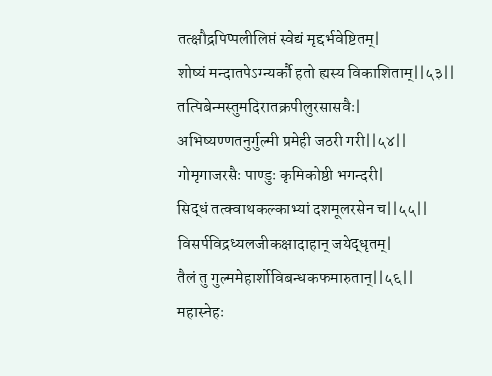तत्क्षौद्रपिप्पलीलिप्तं स्वेद्यं मृद्दर्भवेष्टितम्|
शोष्यं मन्दातपेऽग्न्यर्कौ हतो ह्यस्य विकाशिताम्||५३||
तत्पिबेन्मस्तुमदिरातक्रपीलुरसासवैः|
अभिष्यण्णतनुर्गुल्मी प्रमेही जठरी गरी||५४||
गोमृगाजरसैः पाण्डुः कृमिकोष्ठी भगन्दरी|
सिद्धं तत्क्वाथकल्काभ्यां दशमूलरसेन च||५५||
विसर्पविद्रध्यलजीकक्षादाहान् जयेद्धृतम्|
तैलं तु गुल्ममेहार्शोविबन्धकफमारुतान्||५६||
महास्नेहः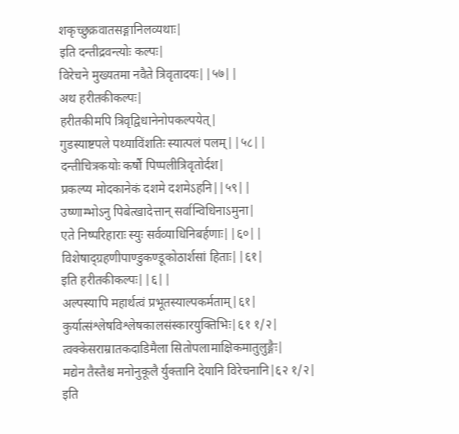शकृच्छुक्रवातसङ्गानिलव्यथाः|
इति दन्तीद्रवन्त्योः कल्पः|
विरेचने मुख्यतमा नवैते त्रिवृतादयः||५७||
अथ हरीतकीकल्पः|
हरीतकीमपि त्रिवृद्विधानेनोपकल्पयेत्|
गुडस्याष्टपले पथ्याविंशतिः स्यात्पलं पलम्||५८||
दन्तीचित्रकयोः कर्षौ पिप्पलीत्रिवृतोर्दश|
प्रकल्प्य मोदकानेकं दशमे दशमेऽहनि||५९||
उष्णाम्भोऽनु पिबेत्खादेत्तान् सर्वान्विधिनाऽमुना|
एते निष्परिहाराः स्युः सर्वव्याधिनिबर्हणाः||६०||
विशेषाद्ग्रहणीपाण्डुकण्डूकोठार्शसां हिताः||६१|
इति हरीतकीकल्पः||६||
अल्पस्यापि महार्थत्वं प्रभूतस्याल्पकर्मताम्|६१|
कुर्यात्संश्लेषविश्लेषकालसंस्कारयुक्तिभिः|६१ १/२|
त्वक्केसराम्रातकदाडिमैला सितोपलामाक्षिकमातुलुङ्गैः|
मद्येन तैस्तैश्च मनोनुकूलै र्युक्तानि देयानि विरेचनानि|६२ १/२|
इति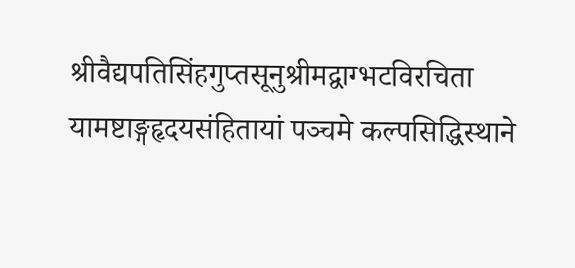श्रीवैद्यपतिसिंहगुप्तसूनुश्रीमद्वाग्भटविरचिता
यामष्टाङ्गहृदयसंहितायां पञ्चमे कल्पसिद्धिस्थाने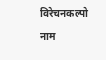विरेचनकल्पो नाम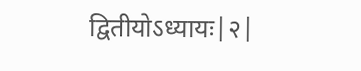द्वितीयोऽध्यायः|२|